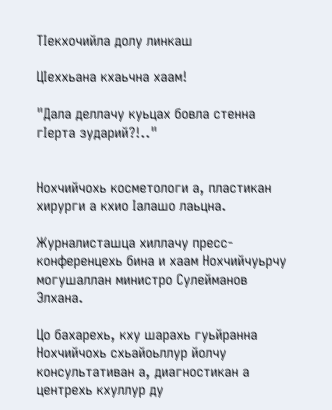ТIекхочийла долу линкаш

ЦIеххьана кхаьчна хаам!

"Дала деллачу куьцах бовла стенна гIерта зударий?!.."


Нохчийчохь косметологи а, пластикан хирурги а кхио Iалашо лаьцна.

Журналисташца хиллачу пресс-конференцехь бина и хаам Нохчийчуьрчу могушаллан министро Сулейманов Элхана.

Цо бахарехь, кху шарахь гуьйранна Нохчийчохь схьайоьллур йолчу консультативан а, диагностикан а центрехь кхуллур ду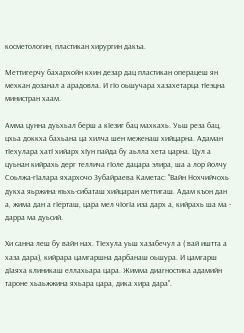косметологин, пластикан хирургин дакъа.

Меттигерчу бахархойн кхин дезар дац пластикан операцеш ян мехкан дозанал а арадовла. И гIо оьшучара хазахетарца тIеэцна министран хаам.

Амма цунна дуьхьал берш а кIезиг бац махкахь. Уьш реза бац, цхьа доккха бахьана ца хилча шен меженаш хийцарна. Адаман тIехулара хатI хийарх хIун пайда бу аьлла хета царна. Цул а цуьнан кийрахь дерг теллича гIоле дацара элира, ша а лор йолчу Соьлжа-гIалара яхархочо Зубайраева Каметас: "Вайн Нохчийчохь дукха яьржина юьхь-сибаташ хийцаран меттигаш. Адам къон дан а, жима дан а гIерташ, цара мел чIогIа иза дарх а, кийрахь ша ма - дарра ма дуьсий.

Хи санна леш бу вайн нах. ТIехула уьш хазабечул а ( вай иштта а хаза дара), кийрара цамгаршна дарбанаш оьшура. И цамгарш дIаяха клиникаш еллахьара цара. Жимма диагностика адамийн тароне хьаьжжина яхьара цара, дика хира дара".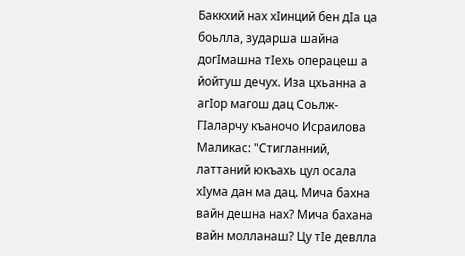Баккхий нах хIинций бен дIа ца боьлла, зударша шайна догIмашна тIехь операцеш а йойтуш дечух. Иза цхьанна а агIор магош дац Соьлж-ГIаларчу къаночо Исраилова Маликас: "Стигланний, латтаний юкъахь цул осала хIума дан ма дац. Мича бахна вайн дешна нах? Мича бахана вайн молланаш? Цу тIе девлла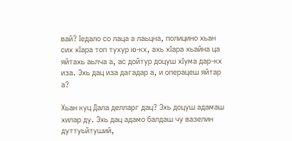вай? Iедало со лаца а лаьцна, полицино хьан сих хIара топ тухур ю-кх, ахь хIара хьайна ца яйтахь аьлча а, ас дойтур доцуш хIума дар-кх иза. Эхь дац иза дагадар а, и операцеш яйтар а?

Хьан куц Дала делларг дац? Эхь доцуш адамаш хилар ду. Эхь дац адамо балдаш чу вазелин дуттуьйтуший,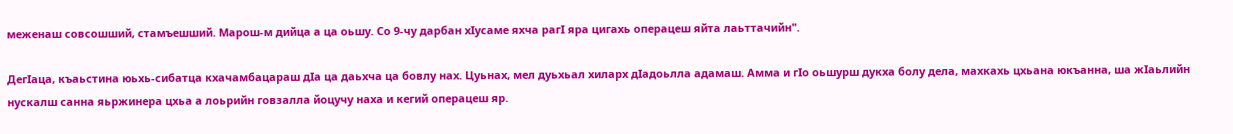меженаш совсошший, стамъешший. Марош-м дийца а ца оьшу. Со 9-чу дарбан хIусаме яхча рагI яра цигахь операцеш яйта лаьттачийн".

ДегIаца, къаьстина юьхь-сибатца кхачамбацараш дIа ца даьхча ца бовлу нах. Цуьнах, мел дуьхьал хиларх дIадоьлла адамаш. Амма и гIо оьшурш дукха болу дела, махкахь цхьана юкъанна, ша жIаьлийн нускалш санна яьржинера цхьа а лоьрийн говзалла йоцучу наха и кегий операцеш яр.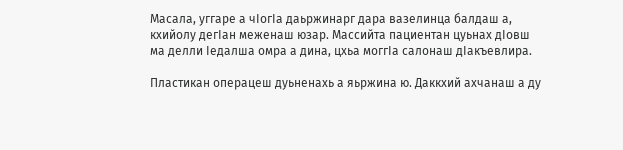Масала, уггаре а чIогIа даьржинарг дара вазелинца балдаш а, кхийолу дегIан меженаш юзар. Массийта пациентан цуьнах дIовш ма делли Iедалша омра а дина, цхьа моггIа салонаш дIакъевлира.

Пластикан операцеш дуьненахь а яьржина ю. Даккхий ахчанаш а ду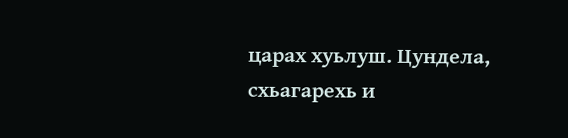царах хуьлуш. Цундела, схьагарехь и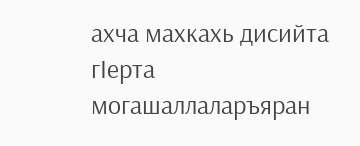ахча махкахь дисийта гIерта могашаллаларъяран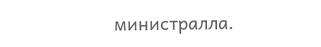министралла.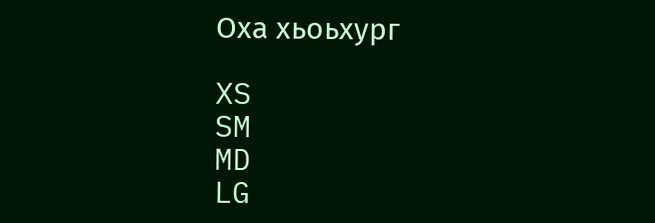Оха хьоьхург

XS
SM
MD
LG